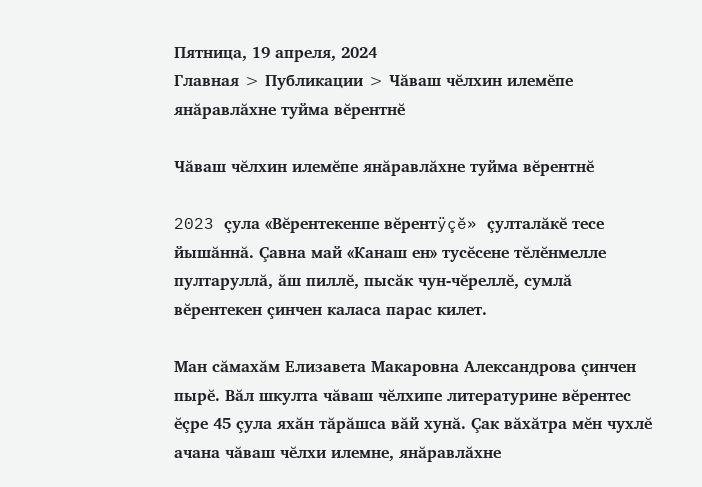Пятница, 19 апреля, 2024
Главная > Публикации > Чăваш чĕлхин илемĕпе янăравлăхне туйма вĕрентнĕ

Чăваш чĕлхин илемĕпе янăравлăхне туйма вĕрентнĕ

2023 çула «Вĕрентекенпе вĕрентÿçĕ» çулталăкĕ тесе йышăннă. Çавна май «Канаш ен» тусĕсене тĕлĕнмелле пултаруллă, ăш пиллĕ, пысăк чун-чĕреллĕ, сумлă вĕрентекен çинчен каласа парас килет.

Ман сăмахăм Елизавета Макаровна Александрова çинчен пырĕ. Вăл шкулта чăваш чĕлхипе литературине вĕрентес ĕçре 45 çула яхăн тăрăшса вăй хунă. Çак вăхăтра мĕн чухлĕ ачана чăваш чĕлхи илемне, янăравлăхне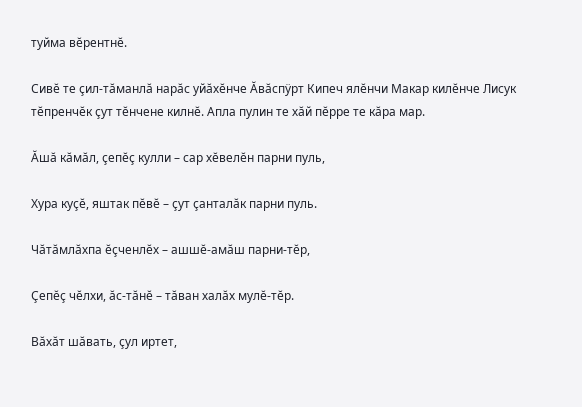туйма вĕрентнĕ.

Сивĕ те çил-тăманлă нарăс уйăхĕнче Ăвăспÿрт Кипеч ялĕнчи Макар килĕнче Лисук тĕпренчĕк çут тĕнчене килнĕ. Апла пулин те хăй пĕрре те кăра мар.

Ăшă кăмăл, çепĕç кулли – сар хĕвелĕн парни пуль,

Хура куçĕ, яштак пĕвĕ – çут çанталăк парни пуль.

Чăтăмлăхпа ĕçченлĕх – ашшĕ-амăш парни-тĕр,

Çепĕç чĕлхи, ăс-тăнĕ – тăван халăх мулĕ-тĕр.

Вăхăт шăвать, çул иртет,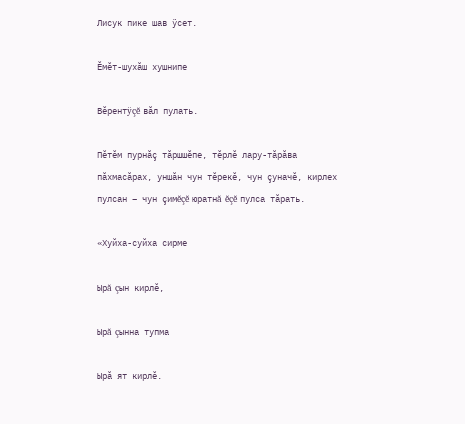Лисук пике шав ÿсет.

Ĕмĕт-шухăш хушнипе

Вĕрентÿçĕ вăл пулать.

Пĕтĕм пурнăç тăршшĕпе, тĕрлĕ лару-тăрăва пăхмасăрах, уншăн чун тĕрекĕ, чун çуначĕ, кирлех пулсан – чун çимĕçĕ юратнă ĕçĕ пулса тăрать.

«Хуйха-суйха сирме

Ырă çын кирлĕ,

Ырă çынна тупма

Ырă ят кирлĕ.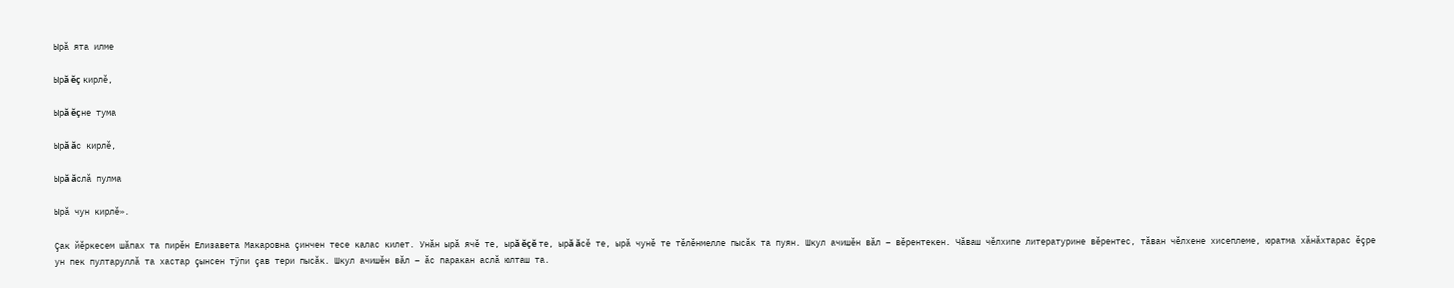Ырă ята илме

Ырă ĕç кирлĕ,

Ырă ĕçне тума

Ырă ăс кирлĕ,

Ырă ăслă пулма

Ырă чун кирлĕ».

Çак йĕркесем шăпах та пирĕн Елизавета Макаровна çинчен тесе калас килет. Унăн ырă ячĕ те, ырă ĕçĕ те, ырă ăсĕ те, ырă чунĕ те тĕлĕнмелле пысăк та пуян. Шкул ачишĕн вăл – вĕрентекен. Чăваш чĕлхипе литературине вĕрентес, тăван чĕлхене хисеплеме, юратма хăнăхтарас ĕçре ун пек пултаруллă та хастар çынсен тÿпи çав тери пысăк. Шкул ачишĕн вăл – ăс паракан аслă юлташ та.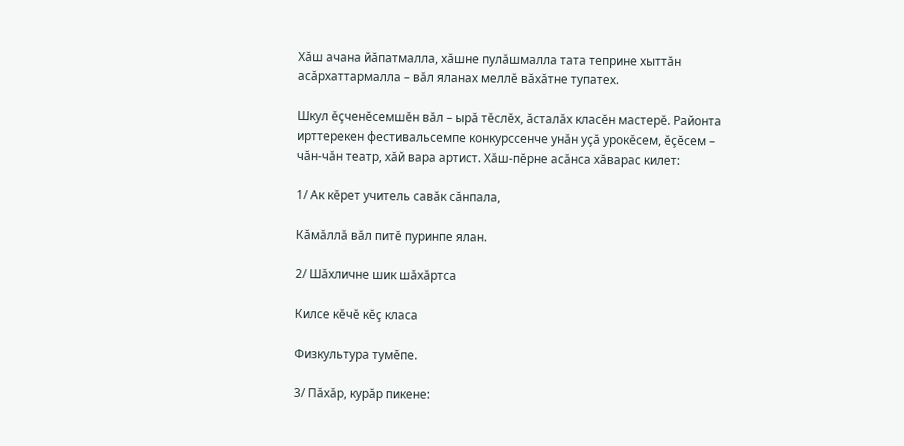Хăш ачана йăпатмалла, хăшне пулăшмалла тата теприне хыттăн асăрхаттармалла – вăл яланах меллĕ вăхăтне тупатех.

Шкул ĕçченĕсемшĕн вăл – ырă тĕслĕх, ăсталăх класĕн мастерĕ. Районта ирттерекен фестивальсемпе конкурссенче унăн уçă урокĕсем, ĕçĕсем – чăн-чăн театр, хăй вара артист. Хăш-пĕрне асăнса хăварас килет:

1/ Ак кĕрет учитель савăк сăнпала,

Кăмăллă вăл питĕ пуринпе ялан.

2/ Шăхличне шик шăхăртса

Килсе кĕчĕ кĕç класа

Физкультура тумĕпе.

3/ Пăхăр, курăр пикене: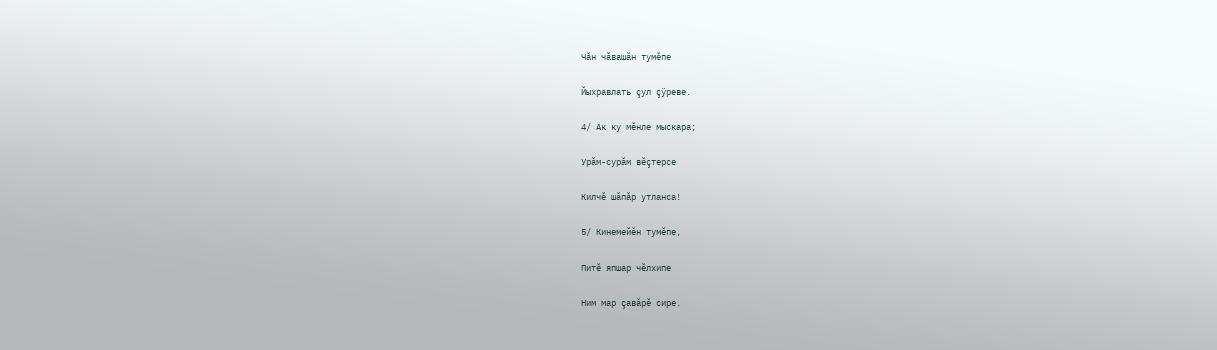Чăн чăвашăн тумĕпе

Йыхравлать çул çÿреве.

4/ Ак ку мĕнле мыскара;

Урăм-сурăм вĕçтерсе

Килчĕ шăпăр утланса!

5/ Кинемейĕн тумĕпе,

Питĕ япшар чĕлхипе

Ним мар çавăрĕ сире.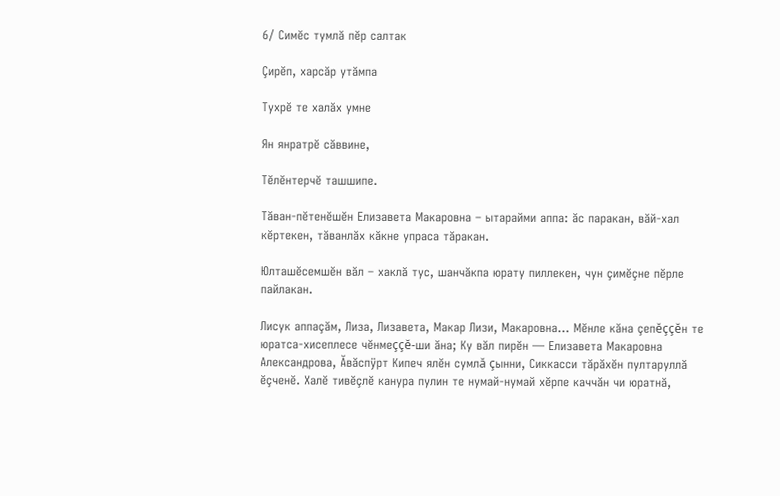6/ Симĕс тумлă пĕр салтак

Çирĕп, харсăр утăмпа

Тухрĕ те халăх умне

Ян янратрĕ сăввине,

Тĕлĕнтерчĕ ташшипе.

Тăван-пĕтенĕшĕн Елизавета Макаровна – ытарайми аппа: ăс паракан, вăй-хал кĕртекен, тăванлăх кăкне упраса тăракан.

Юлташĕсемшĕн вăл – хаклă тус, шанчăкпа юрату пиллекен, чун çимĕçне пĕрле пайлакан.

Лисук аппаçăм, Лиза, Лизавета, Макар Лизи, Макаровна… Мĕнле кăна çепĕççĕн те юратса-хисеплесе чĕнмеççĕ-ши ăна; Ку вăл пирĕн — Елизавета Макаровна Александрова, Ăвăспÿрт Кипеч ялĕн сумлă çынни, Сиккасси тăрăхĕн пултаруллă ĕçченĕ. Халĕ тивĕçлĕ канура пулин те нумай-нумай хĕрпе каччăн чи юратнă,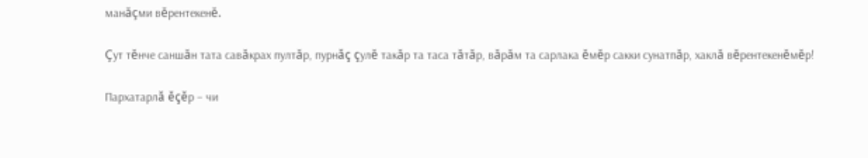манăçми вĕрентекенĕ.

Çут тĕнче саншăн тата савăкрах пултăр, пурнăç çулĕ такăр та таса тăтăр, вăрăм та сарлака ĕмĕр сакки сунатпăр, хаклă вĕрентекенĕмĕр!

Пархатарлă ĕçĕр – чи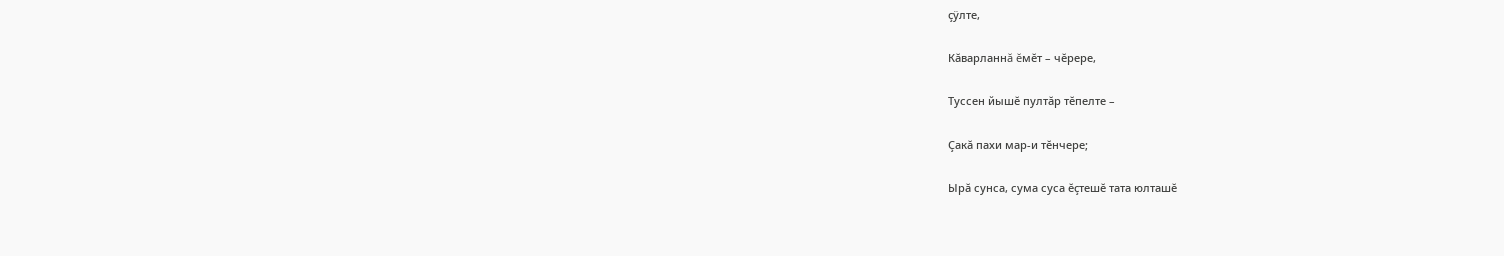çÿлте,

Кăварланнă ĕмĕт – чĕрере,

Туссен йышĕ пултăр тĕпелте –

Çакă пахи мар-и тĕнчере;

Ырă сунса, сума суса ĕçтешĕ тата юлташĕ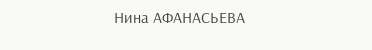Нина АФАНАСЬЕВА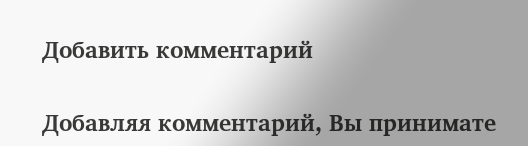Добавить комментарий

Добавляя комментарий, Вы принимате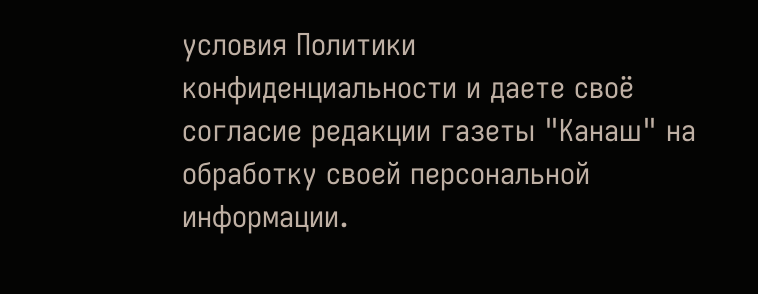условия Политики конфиденциальности и даете своё согласие редакции газеты "Канаш" на обработку своей персональной информации.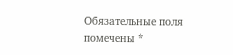Обязательные поля помечены *